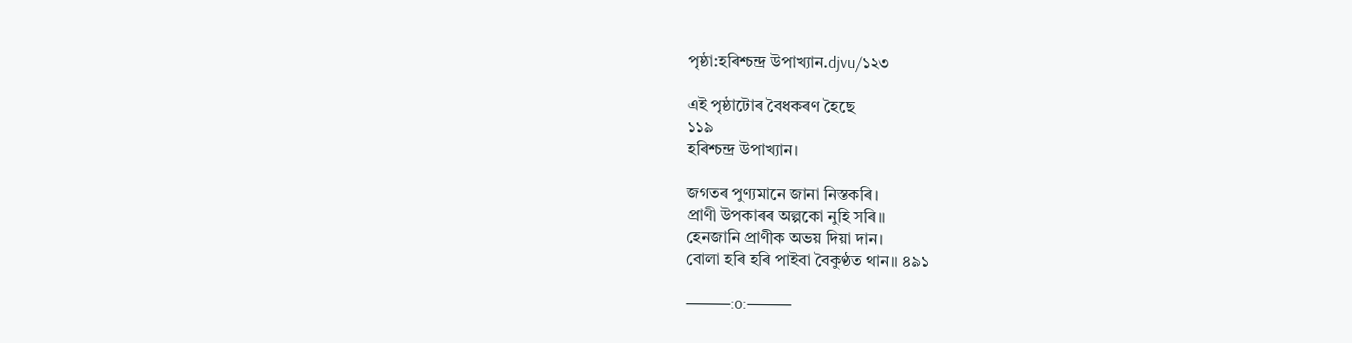পৃষ্ঠা:হৰিশ্চন্দ্ৰ উপাখ্যান.djvu/১২৩

এই পৃষ্ঠাটোৰ বৈধকৰণ হৈছে
১১৯
হৰিশ্চন্দ্ৰ উপাখ্যান।

জগতৰ পুণ্যমানে জানা নিস্তকৰি।
প্ৰাণী উপকাৰৰ অল্পকো নুহি সৰি॥
হেনজানি প্ৰাণীক অভয় দিয়া দান।
বোলা হৰি হৰি পাইবা বৈকুণ্ঠত থান॥ ৪৯১

⸻:o:⸻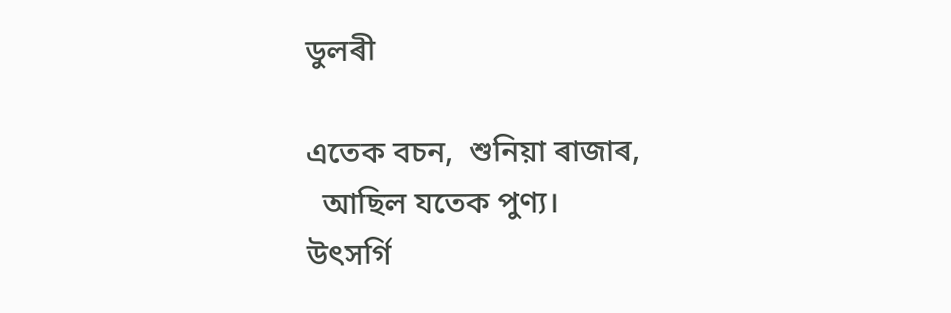ডুলৰী

এতেক বচন,  শুনিয়া ৰাজাৰ,
  আছিল যতেক পুণ্য।
উৎসৰ্গি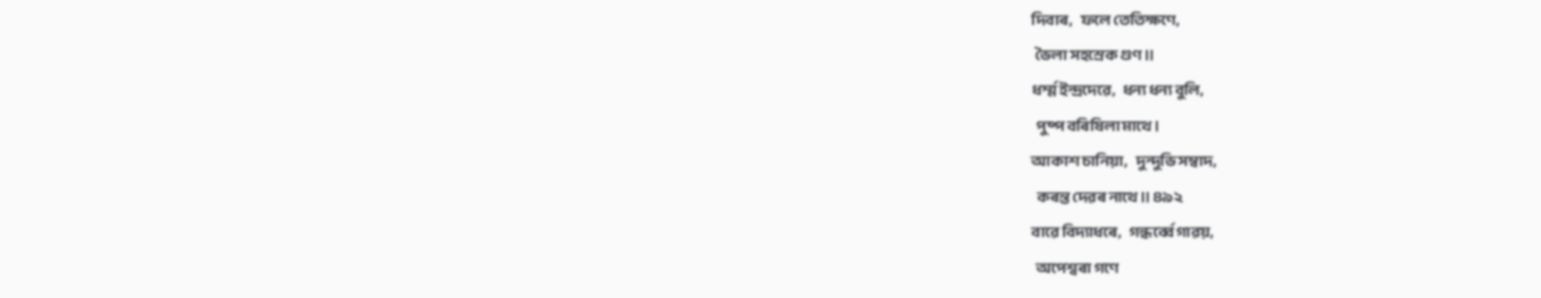দিবাৰ,   ফলে তেতিক্ষণে,
  ভৈলা সহস্ৰেক গুণ॥
ধৰ্ম্ম ইন্দ্ৰদেৱে,   ধন্য ধন্য বুলি,
  পুষ্প বৰিষিলা মাথে।
আকাশ চানিয়া,   দুন্দুভি সম্বাদ,
  কৰন্ত দেৱৰ নাথে॥ ৪৯২
বাৱে বিদ্যাধৰে,   গন্ধৰ্ব্বে গাৱয়,
  অপেশ্বৰা গণে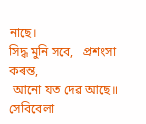নাছে।
সিদ্ধ মুনি সবে,   প্ৰশংসা কৰন্ত,
 আনো যত দেৱ আছে॥
সেবিবেলা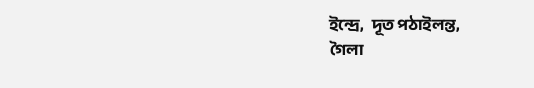ইন্দ্ৰে,   দূত পঠাইলন্ত,
 গৈলা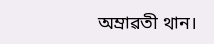অম্ৰাৱতী থান।